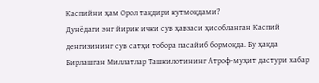Каспийни ҳам Орол тақдири кутмоқдами?
Дунёдаги энг йирик ички сув ҳавзаси ҳисобланган Каспий денгизининг сув сатҳи тобора пасайиб бормоқда. Бу ҳақда Бирлашган Миллатлар Ташкилотининг Атроф-муҳит дастури хабар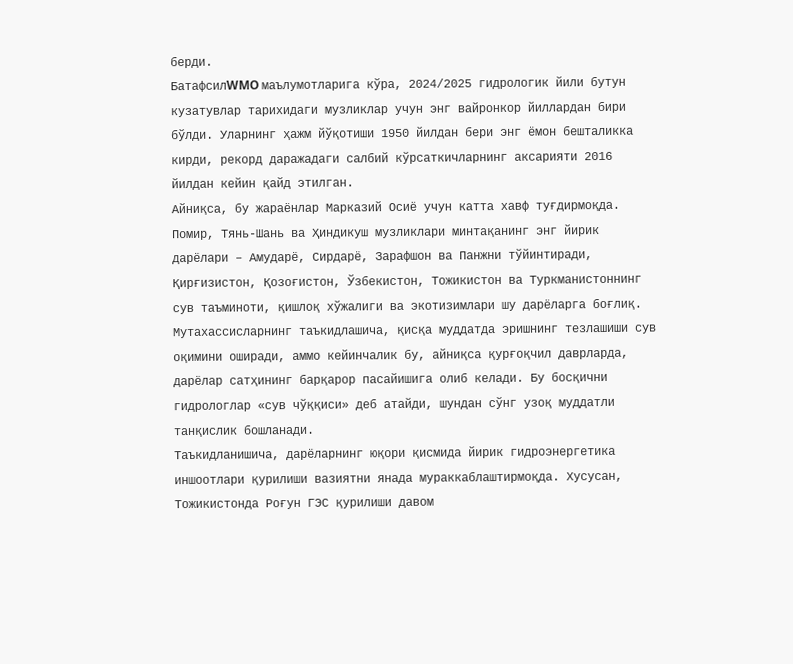берди.
БатафсилWMO маълумотларига кўра, 2024/2025 гидрологик йили бутун кузатувлар тарихидаги музликлар учун энг вайронкор йиллардан бири бўлди. Уларнинг ҳажм йўқотиши 1950 йилдан бери энг ёмон бешталикка кирди, рекорд даражадаги салбий кўрсаткичларнинг аксарияти 2016 йилдан кейин қайд этилган.
Айниқса, бу жараёнлар Марказий Осиё учун катта хавф туғдирмоқда. Помир, Тянь-Шань ва Ҳиндикуш музликлари минтақанинг энг йирик дарёлари – Амударё, Сирдарё, Зарафшон ва Панжни тўйинтиради, Қирғизистон, Қозоғистон, Ўзбекистон, Тожикистон ва Туркманистоннинг сув таъминоти, қишлоқ хўжалиги ва экотизимлари шу дарёларга боғлиқ.
Мутахассисларнинг таъкидлашича, қисқа муддатда эришнинг тезлашиши сув оқимини оширади, аммо кейинчалик бу, айниқса қурғоқчил даврларда, дарёлар сатҳининг барқарор пасайишига олиб келади. Бу босқични гидрологлар «сув чўққиси» деб атайди, шундан сўнг узоқ муддатли танқислик бошланади.
Таъкидланишича, дарёларнинг юқори қисмида йирик гидроэнергетика иншоотлари қурилиши вазиятни янада мураккаблаштирмоқда. Хусусан, Тожикистонда Роғун ГЭС қурилиши давом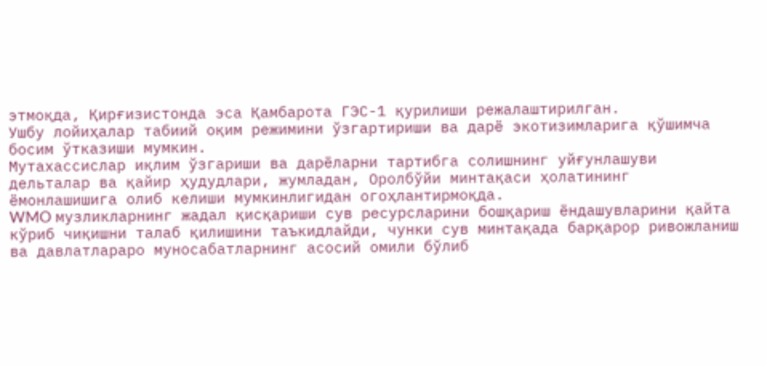этмоқда, Қирғизистонда эса Қамбарота ГЭС-1 қурилиши режалаштирилган.
Ушбу лойиҳалар табиий оқим режимини ўзгартириши ва дарё экотизимларига қўшимча босим ўтказиши мумкин.
Мутахассислар иқлим ўзгариши ва дарёларни тартибга солишнинг уйғунлашуви дельталар ва қайир ҳудудлари, жумладан, Оролбўйи минтақаси ҳолатининг ёмонлашишига олиб келиши мумкинлигидан огоҳлантирмоқда.
WMO музликларнинг жадал қисқариши сув ресурсларини бошқариш ёндашувларини қайта кўриб чиқишни талаб қилишини таъкидлайди, чунки сув минтақада барқарор ривожланиш ва давлатлараро муносабатларнинг асосий омили бўлиб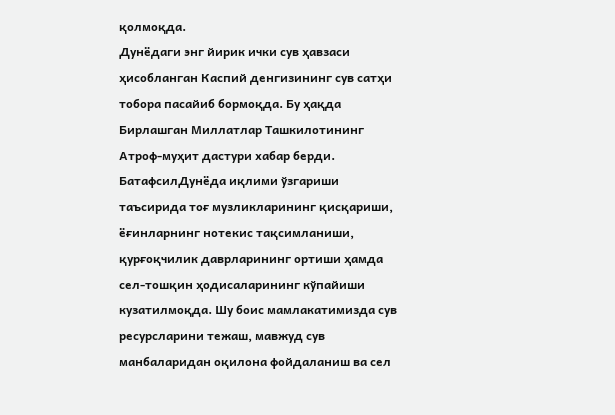қолмоқда.
Дунёдаги энг йирик ички сув ҳавзаси ҳисобланган Каспий денгизининг сув сатҳи тобора пасайиб бормоқда. Бу ҳақда Бирлашган Миллатлар Ташкилотининг Атроф-муҳит дастури хабар берди.
БатафсилДунёда иқлими ўзгариши таъсирида тоғ музликларининг қисқариши, ёғинларнинг нотекис тақсимланиши, қурғоқчилик даврларининг ортиши ҳамда сел-тошқин ҳодисаларининг кўпайиши кузатилмоқда. Шу боис мамлакатимизда сув ресурсларини тежаш, мавжуд сув манбаларидан оқилона фойдаланиш ва сел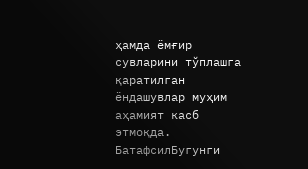ҳамда ёмғир сувларини тўплашга қаратилган ёндашувлар муҳим аҳамият касб этмоқда.
БатафсилБугунги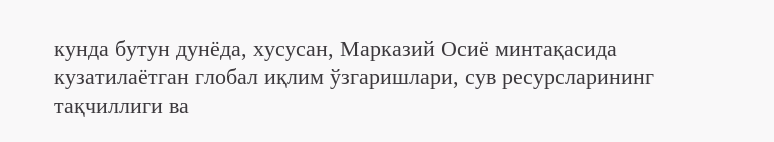кунда бутун дунёда, хусусан, Марказий Осиё минтақасида кузатилаётган глобал иқлим ўзгаришлари, сув ресурсларининг тақчиллиги ва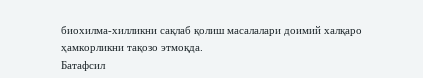биохилма-хилликни сақлаб қолиш масалалари доимий халқаро ҳамкорликни тақозо этмоқда.
Батафсил